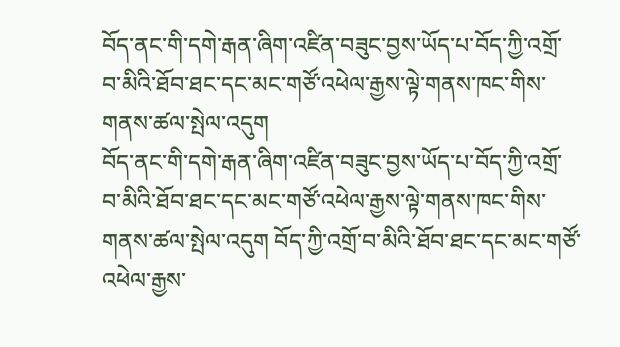བོད་ནང་གི་དགེ་རྒན་ཞིག་འཛིན་བཟུང་བྱས་ཡོད་པ་བོད་ཀྱི་འགྲོ་བ་མིའི་ཐོབ་ཐང་དང་མང་གཙོ་འཕེལ་རྒྱས་ལྟེ་གནས་ཁང་གིས་གནས་ཚལ་སྤེལ་འདུག
བོད་ནང་གི་དགེ་རྒན་ཞིག་འཛིན་བཟུང་བྱས་ཡོད་པ་བོད་ཀྱི་འགྲོ་བ་མིའི་ཐོབ་ཐང་དང་མང་གཙོ་འཕེལ་རྒྱས་ལྟེ་གནས་ཁང་གིས་གནས་ཚལ་སྤེལ་འདུག བོད་ཀྱི་འགྲོ་བ་མིའི་ཐོབ་ཐང་དང་མང་གཙོ་འཕེལ་རྒྱས་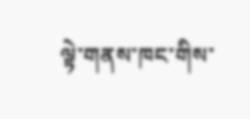ལྟེ་གནས་ཁང་གིས་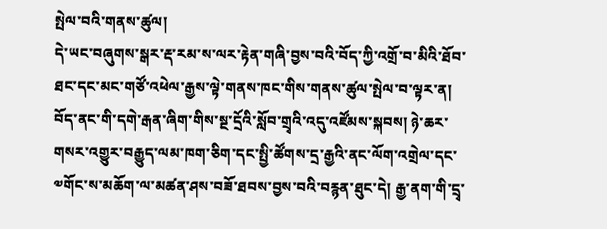སྤེལ་བའི་གནས་ཚུལ།
དེ་ཡང་བཞུགས་སྒར་རྡ་རམ་ས་ལར་རྟེན་གཞི་བྱས་བའི་བོད་ཀྱི་འགྲོ་བ་མིའི་ཐོབ་ཐང་དང་མང་གཙོ་འཕེལ་རྒྱས་ལྟེ་གནས་ཁང་གིས་གནས་ཚུལ་སྤེལ་བ་ལྟར་ན། བོད་ནང་གི་དགེ་རྒན་ཞིག་གིས་སྔ་དྲོའི་སློབ་གྲྭའི་འདུ་འཛོམས་སྐབས། ཉེ་ཆར་གསར་འགྱུར་བརྒྱུད་ལམ་ཁག་ཅིག་དང་སྤྱི་ཚོགས་དྲ་རྒྱའི་ནང་ལོག་འགྲེལ་དང་༧གོང་ས་མཆོག་ལ་མཚན་ཤས་བཟོ་ཐབས་བྱས་བའི་བརྙན་ཐུང་དེ། རྒྱ་ནག་གི་དྲྭ་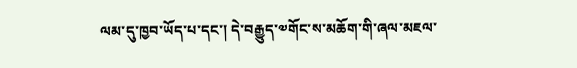ལམ་དུ་ཁྱབ་ཡོད་པ་དང་། དེ་བརྒྱུད་༧གོང་ས་མཆོག་གི་ཞལ་མཇལ་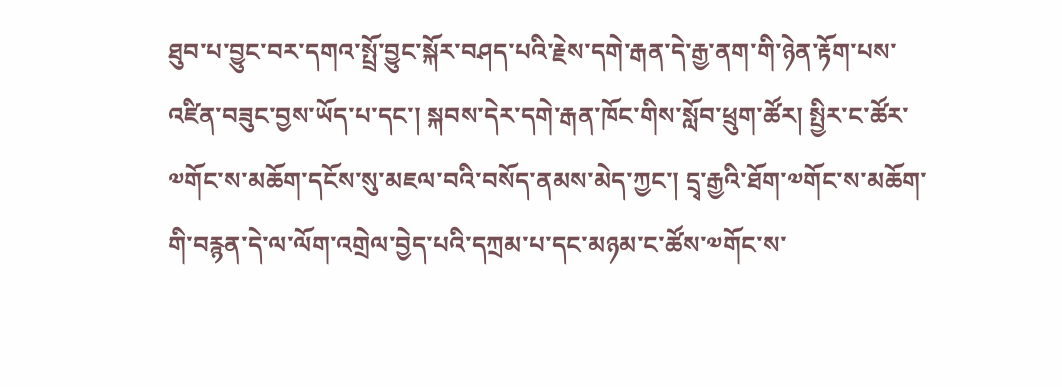ཐུབ་པ་བྱུང་བར་དགའ་སྤྲོ་བྱུང་སྐོར་བཤད་པའི་རྗེས་དགེ་རྒན་དེ་རྒྱ་ནག་གི་ཉེན་རྟོག་པས་འཛིན་བཟུང་བྱས་ཡོད་པ་དང་། སྐབས་དེར་དགེ་རྒན་ཁོང་གིས་སློབ་ཕྲུག་ཚོར། སྤྱིར་ང་ཚོར་༧གོང་ས་མཆོག་དངོས་སུ་མཇལ་བའི་བསོད་ནམས་མེད་ཀྱང་། དྲྭ་རྒྱའི་ཐོག་༧གོང་ས་མཆོག་གི་བརྙན་དེ་ལ་ལོག་འགྲེལ་བྱེད་པའི་དཀྲམ་པ་དང་མཉམ་ང་ཚོས་༧གོང་ས་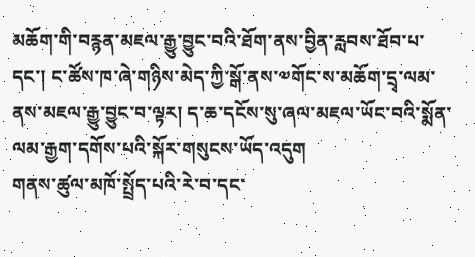མཆོག་གི་བརྙན་མཇལ་རྒྱུ་བྱུང་བའི་ཐོག་ནས་བྱིན་རླབས་ཐོབ་པ་དང་། ང་ཚོས་ཁ་ཞེ་གཉིས་མེད་ཀྱི་སྒོ་ནས་༧གོང་ས་མཆོག་དྲྭ་ལམ་ནས་མཇལ་རྒྱུ་བྱུང་བ་ལྟར། ད་ཆ་དངོས་སུ་ཞལ་མཇལ་ཡོང་བའི་སྨོན་ལམ་རྒྱག་དགོས་པའི་སྐོར་གསུངས་ཡོད་འདུག
གནས་ཚུལ་མཁོ་སྤྲོད་པའི་རེ་བ་དང་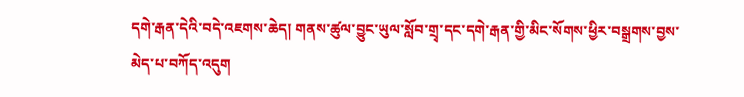དགེ་རྒན་དེའི་བདེ་འཇགས་ཆེད། གནས་ཚུལ་བྱུང་ཡུལ་སློབ་གྲྭ་དང་དགེ་རྒན་གྱི་མིང་སོགས་ཕྱིར་བསྒྲགས་བྱས་མེད་པ་བཀོད་འདུག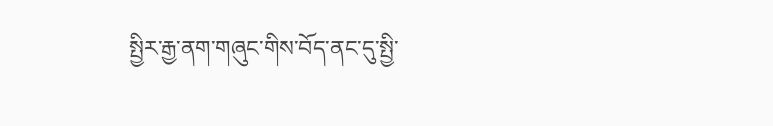སྤྱིར་རྒྱ་ནག་གཞུང་གིས་བོད་ནང་དུ་སྤྱི་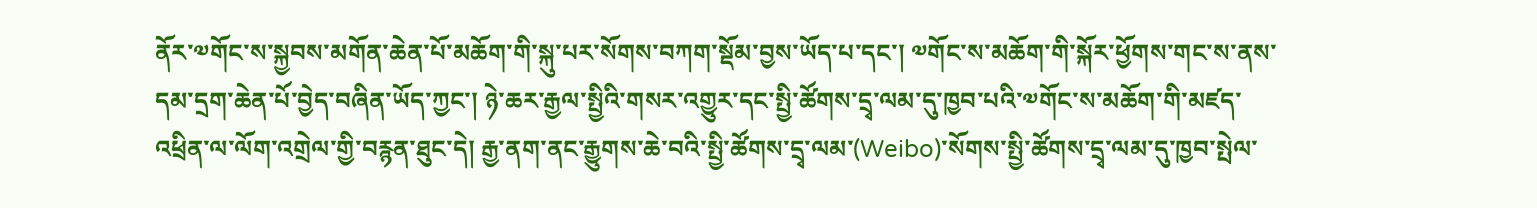ནོར་༧གོང་ས་སྐྱབས་མགོན་ཆེན་པོ་མཆོག་གི་སྐུ་པར་སོགས་བཀག་སྡོམ་བྱས་ཡོད་པ་དང་། ༧གོང་ས་མཆོག་གི་སྐོར་ཕྱོགས་གང་ས་ནས་དམ་དྲག་ཆེན་པོ་བྱེད་བཞིན་ཡོད་ཀྱང་། ཉེ་ཆར་རྒྱལ་སྤྱིའི་གསར་འགྱུར་དང་སྤྱི་ཚོགས་དྲྭ་ལམ་དུ་ཁྱབ་པའི་༧གོང་ས་མཆོག་གི་མཛད་འཕྲིན་ལ་ལོག་འགྲེལ་གྱི་བརྙན་ཐུང་དེ། རྒྱ་ནག་ནང་རྒྱུགས་ཆེ་བའི་སྤྱི་ཚོགས་དྲྭ་ལམ་(Weibo)་སོགས་སྤྱི་ཚོགས་དྲྭ་ལམ་དུ་ཁྱབ་སྤེལ་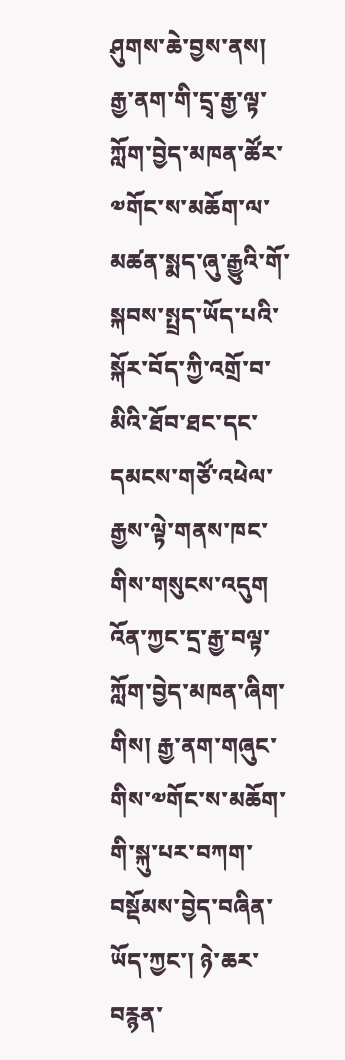ཤུགས་ཆེ་བྱས་ནས། རྒྱ་ནག་གི་དྲྭ་རྒྱ་ལྟ་ཀློག་བྱེད་མཁན་ཚོར་༧གོང་ས་མཆོག་ལ་མཚན་སྨད་ཞུ་རྒྱུའི་གོ་སྐབས་སྤྲད་ཡོད་པའི་སྐོར་བོད་ཀྱི་འགྲོ་བ་མིའི་ཐོབ་ཐང་དང་དམངས་གཙོ་འཕེལ་རྒྱས་ལྟེ་གནས་ཁང་གིས་གསུངས་འདུག
འོན་ཀྱང་དྲ་རྒྱ་བལྟ་ཀློག་བྱེད་མཁན་ཞིག་གིས། རྒྱ་ནག་གཞུང་གིས་༧གོང་ས་མཆོག་གི་སྐུ་པར་བཀག་བསྡོམས་བྱེད་བཞིན་ཡོད་ཀྱང་། ཉེ་ཆར་བརྙན་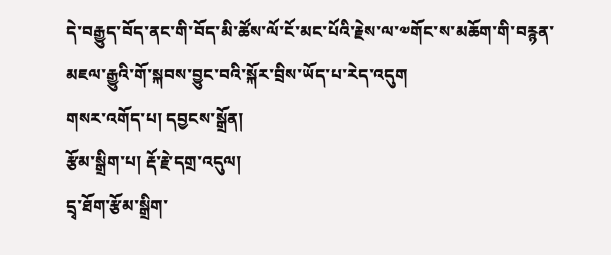དེ་བརྒྱུད་བོད་ནང་གི་བོད་མི་ཚོས་ལོ་ངོ་མང་པོའི་རྗེས་ལ་༧གོང་ས་མཆོག་གི་བརྙན་མཇལ་རྒྱུའི་གོ་སྐབས་བྱུང་བའི་སྐོར་བྲིས་ཡོད་པ་རེད་འདུག
གསར་འགོད་པ། དབྱངས་སྒྲོན།
རྩོམ་སྒྲིག་པ། རྡོ་རྗེ་དགྲ་འདུལ།
དྲྭ་ཐོག་རྩོམ་སྒྲིག་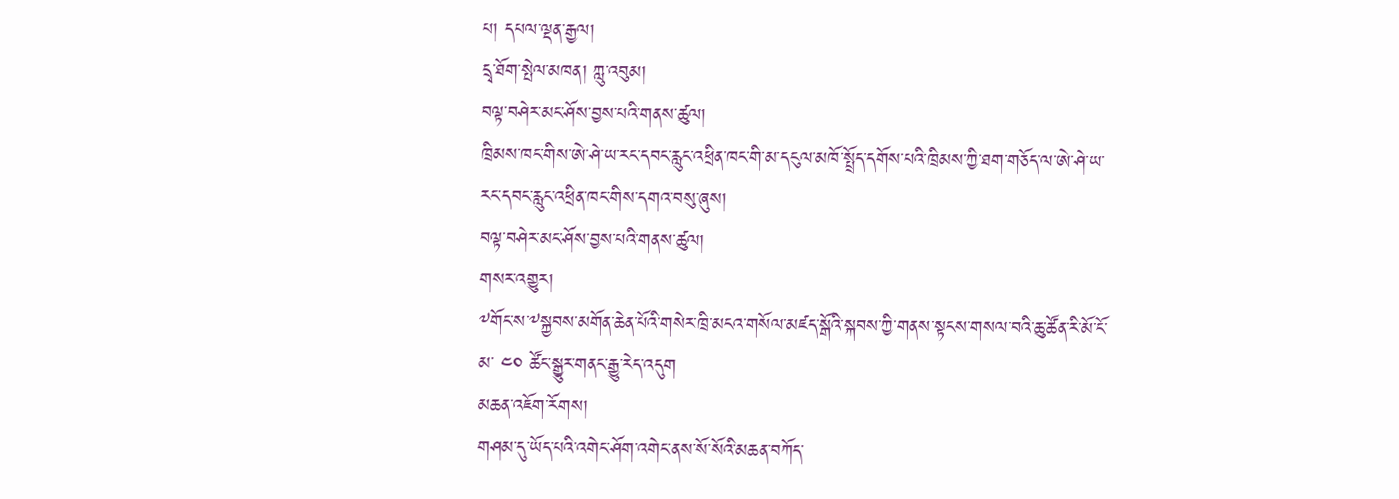པ། དཔལ་ལྡན་རྒྱལ།
དྲྭ་ཐོག་སྤེལ་མཁན། ཀླུ་འབུམ།
བལྟ་བཤེར་མང་ཤོས་བྱས་པའི་གནས་ཚུལ།
ཁྲིམས་ཁང་གིས་ཨེ་ཤེ་ཡ་རང་དབང་རླུང་འཕྲིན་ཁང་གི་མ་དངུལ་མཁོ་སྤྲོད་དགོས་པའི་ཁྲིམས་ཀྱི་ཐག་གཅོད་ལ་ཨེ་ཤེ་ཡ་རང་དབང་རླུང་འཕྲིན་ཁང་གིས་དགའ་བསུ་ཞུས།
བལྟ་བཤེར་མང་ཤོས་བྱས་པའི་གནས་ཚུལ།
གསར་འགྱུར།
༸གོང་ས་༸སྐྱབས་མགོན་ཆེན་པོའི་གསེར་ཁྲི་མངའ་གསོལ་མཛད་སྒོའི་སྐབས་ཀྱི་གནས་སྟངས་གསལ་བའི་ཆུ་ཚོན་རི་མོ་ངོ་མ་ ༤༠ ཚོང་སྒྱུར་གནང་རྒྱུ་རེད་འདུག
མཆན་འཇོག་རོགས།
གཤམ་དུ་ཡོད་པའི་འགེང་ཤོག་འགེང་ནས་སོ་སོའི་མཆན་བཀོད་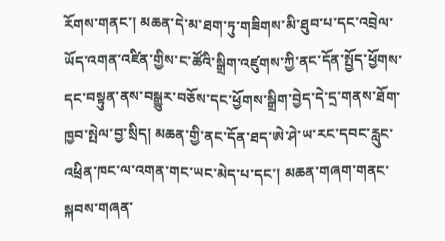རོགས་གནང་། མཆན་དེ་མ་ཐག་ཏུ་གཟིགས་མི་ཐུབ་པ་དང་འབྲེལ་ཡོད་འགན་འཛིན་གྱིས་ང་ཚོའི་སྒྲིག་འཛུགས་ཀྱི་ནང་དོན་སྤྱོད་ཕྱོགས་དང་བསྟུན་ནས་བསྒྱུར་བཅོས་དང་ཕྱོགས་སྒྲིག་བྱེད་དེ་དྲ་གནས་ཐོག་ཁྱབ་སྤེལ་བྱ་སྲིད། མཆན་གྱི་ནང་དོན་ཐད་ཨེ་ཤེ་ཡ་རང་དབང་རླུང་འཕྲིན་ཁང་ལ་འགན་གང་ཡང་མེད་པ་དང་། མཆན་གཞག་གནང་སྐབས་གཞན་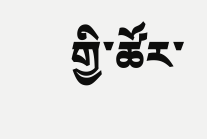གྱི་ཚོར་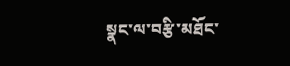སྣང་ལ་བརྩི་མཐོང་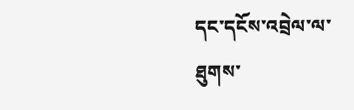དང་དངོས་འབྲེལ་ལ་ཐུགས་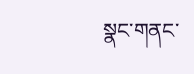སྣང་གནང་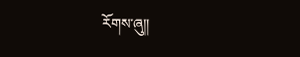རོགས་ཞུ༎